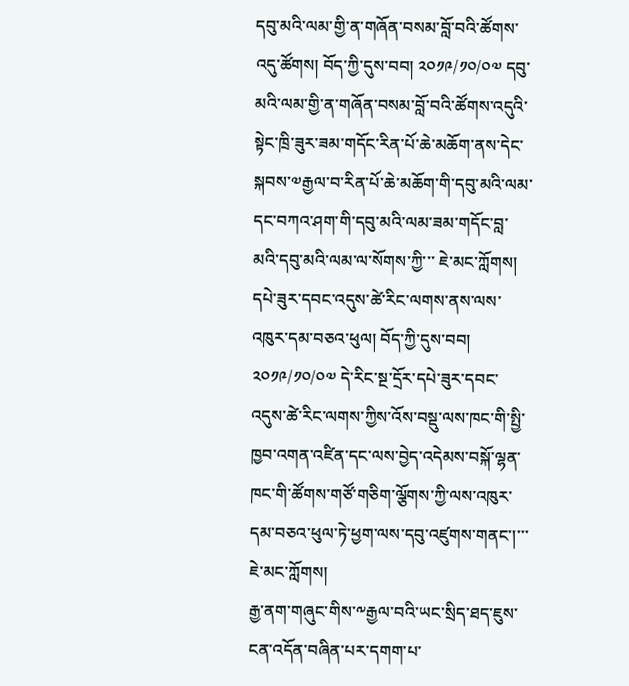དབུ་མའི་ལམ་གྱི་ན་གཞོན་བསམ་བློ་བའི་ཚོགས་འདུ་ཚོགས། བོད་ཀྱི་དུས་བབ། ༢༠༡༩/༡༠/༠༧ དབུ་མའི་ལམ་གྱི་ན་གཞོན་བསམ་བློ་བའི་ཚོགས་འདུའི་སྟེང་ཁྲི་ཟུར་ཟམ་གདོང་རིན་པོ་ཆེ་མཆོག་ནས་དེང་སྐབས་༧རྒྱལ་བ་རིན་པོ་ཆེ་མཆོག་གི་དབུ་མའི་ལམ་དང་བཀའ་ཤག་གི་དབུ་མའི་ལམ་ཟམ་གདོང་བླ་མའི་དབུ་མའི་ལམ་ལ་སོགས་ཀྱི་་་ ཇེ་མང་ཀློགས།
དཔེ་ཟུར་དབང་འདུས་ཚེ་རིང་ལགས་ནས་ལས་འཁུར་དམ་བཅའ་ཕུལ། བོད་ཀྱི་དུས་བབ། ༢༠༡༩/༡༠/༠༧ དེ་རིང་སྔ་དྲོར་དཔེ་ཟུར་དབང་འདུས་ཚེ་རིང་ལགས་ཀྱིས་འོས་བསྡུ་ལས་ཁང་གི་སྤྱི་ཁྱབ་འགན་འཛིན་དང་ལས་བྱེད་འདེམས་བསྐོ་ལྷན་ཁང་གི་ཚོགས་གཙོ་གཅིག་ལྕོགས་ཀྱི་ལས་འཁུར་དམ་བཅའ་ཕུལ་ཏེ་ཕྱག་ལས་དབུ་འཛུགས་གནང་།་་་ ཇེ་མང་ཀློགས།
རྒྱ་ནག་གཞུང་གིས་༸རྒྱལ་བའི་ཡང་སྲིད་ཐད་ཇུས་ངན་འདོན་བཞིན་པར་དགག་པ་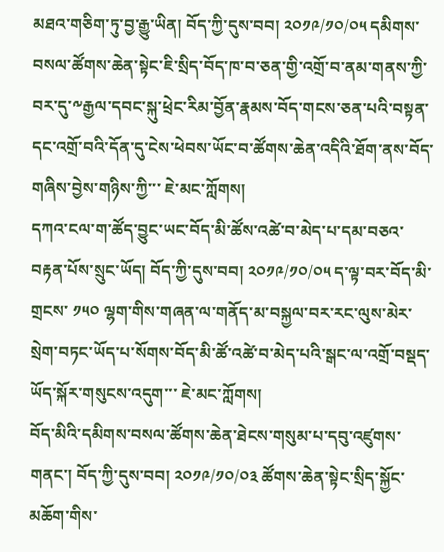མཐའ་གཅིག་ཏུ་བྱ་རྒྱུ་ཡིན། བོད་ཀྱི་དུས་བབ། ༢༠༡༩/༡༠/༠༥ དམིགས་བསལ་ཚོགས་ཆེན་སྟེང་ཇི་སྲིད་བོད་ཁ་བ་ཅན་གྱི་འགྲོ་བ་ནམ་གནས་ཀྱི་བར་དུ་༸རྒྱལ་དབང་སྐུ་ཕྲེང་རིམ་བྱོན་རྣམས་བོད་གངས་ཅན་པའི་བསྟན་དང་འགྲོ་བའི་དོན་དུ་ངེས་ཕེབས་ཡོང་བ་ཚོགས་ཆེན་འདིའི་ཐོག་ནས་བོད་གཞིས་བྱེས་གཉིས་ཀྱི་་་ ཇེ་མང་ཀློགས།
དཀའ་ངལ་ག་ཚོད་བྱུང་ཡང་བོད་མི་ཚོས་འཚེ་བ་མེད་པ་དམ་བཅའ་བརྟན་པོས་སྲུང་ཡོད། བོད་ཀྱི་དུས་བབ། ༢༠༡༩/༡༠/༠༥ ད་ལྟ་བར་བོད་མི་གྲངས་ ༡༥༠ ལྷག་གིས་གཞན་ལ་གནོད་མ་བསྐྱལ་བར་རང་ལུས་མེར་སྲེག་བཏང་ཡོད་པ་སོགས་བོད་མི་ཚོ་འཚེ་བ་མེད་པའི་སྒང་ལ་འགྲོ་བསྡད་ཡོད་སྐོར་གསུངས་འདུག་་་ ཇེ་མང་ཀློགས།
བོད་མིའི་དམིགས་བསལ་ཚོགས་ཆེན་ཐེངས་གསུམ་པ་དབུ་འཛུགས་གནང་། བོད་ཀྱི་དུས་བབ། ༢༠༡༩/༡༠/༠༣ ཚོགས་ཆེན་སྟེང་སྲིད་སྐྱོང་མཆོག་གིས་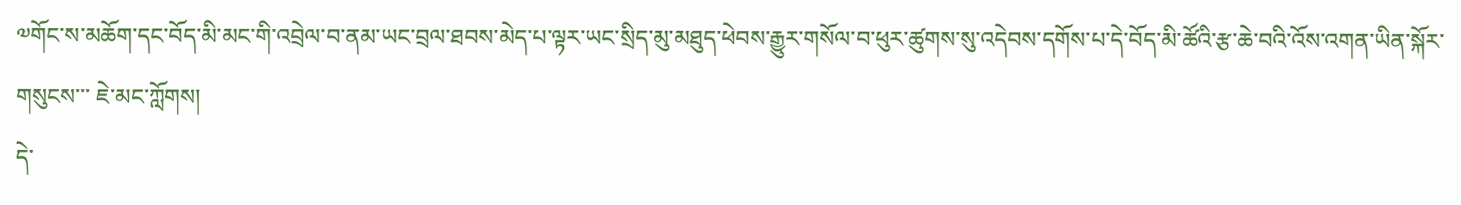༧གོང་ས་མཆོག་དང་བོད་མི་མང་གི་འབྲེལ་བ་ནམ་ཡང་བྲལ་ཐབས་མེད་པ་ལྟར་ཡང་སྲིད་མུ་མཐུད་ཕེབས་རྒྱུར་གསོལ་བ་ཕུར་ཚུགས་སུ་འདེབས་དགོས་པ་དེ་བོད་མི་ཚོའི་རྩ་ཆེ་བའི་འོས་འགན་ཡིན་སྐོར་གསུངས་་་ ཇེ་མང་ཀློགས།
དེ་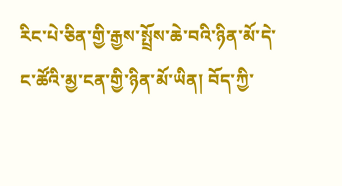རིང་པེ་ཅིན་གྱི་རྒྱས་སྤྲོས་ཆེ་བའི་ཉིན་མོ་དེ་ང་ཚོའི་མྱ་ངན་གྱི་ཉིན་མོ་ཡིན། བོད་ཀྱི་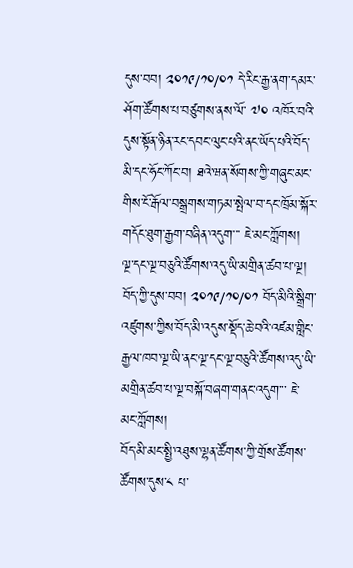དུས་བབ། ༢༠༡༩/༡༠/༠༡ དེ་རིང་རྒྱ་ནག་དམར་ཤོག་ཚོགས་པ་བཙུགས་ནས་ལོ་ ༧༠ འཁོར་བའི་དུས་སྟོན་ཉིན་རང་དབང་ལུང་པའི་ནང་ཡོད་པའི་བོད་མི་དང་ཧོང་ཀོང་བ། ཐའེ་ཝན་སོགས་ཀྱི་གཞུང་མང་གིས་ངོ་རྒོལ་བསྒྲགས་གཏམ་སྤེལ་བ་དང་ཁྲོམ་སྐོར་གདོང་ཐུག་རྒྱག་བཞིན་འདུག་་་ ཇེ་མང་ཀློགས།
ལྔ་དང་ལྔ་བཅུའི་ཚོགས་འདུ་ཡི་མགྲིན་ཚབ་པ་ལྔ། བོད་ཀྱི་དུས་བབ། ༢༠༡༩/༡༠/༠༡ བོད་མིའི་སྒྲིག་འཛུགས་ཀྱིས་བོད་མི་འདུས་སྡོད་ཆེ་བའི་འཛམ་གླིང་རྒྱལ་ཁབ་ལྔ་ཡི་ནང་ལྔ་དང་ལྔ་བཅུའི་ཚོགས་འདུ་ཡི་མགྲིན་ཚབ་པ་ལྔ་བསྐོ་བཞག་གནང་འདུག་་་ ཇེ་མང་ཀློགས།
བོད་མི་མང་སྤྱི་འཐུས་ལྷན་ཚོགས་ཀྱི་གྲོས་ཚོགས་ཚོགས་དུས་༨ པ་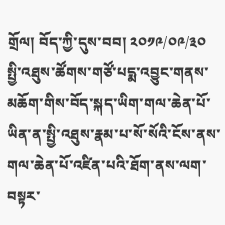གྲོལ། བོད་ཀྱི་དུས་བབ། ༢༠༡༩/༠༩/༣༠ སྤྱི་འཐུས་ཚོགས་གཙོ་པདྨ་འབྱུང་གནས་མཆོག་གིས་བོད་སྐད་ཡིག་གལ་ཆེན་པོ་ཡིན་ན་སྤྱི་འཐུས་རྣམ་པ་སོ་སོའི་ངོས་ནས་གལ་ཆེན་པོ་འཛིན་པའི་ཐོག་ནས་ལག་བསྟར་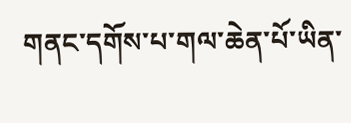གནང་དགོས་པ་གལ་ཆེན་པོ་ཡིན་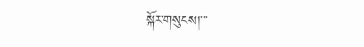སྐོར་གསུངས།་་་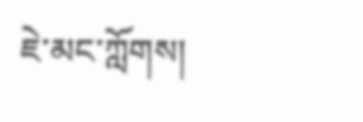ཇེ་མང་ཀློགས།